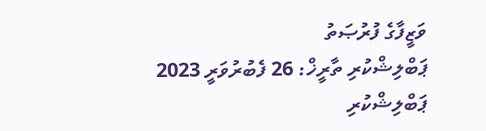ވަޒީފާގެ ފުރުޞަތު
ޕަބްލިޝްކުރި ތާރީޚް: 26 ފެބުރުވަރީ 2023
ޕަބްލިޝްކުރި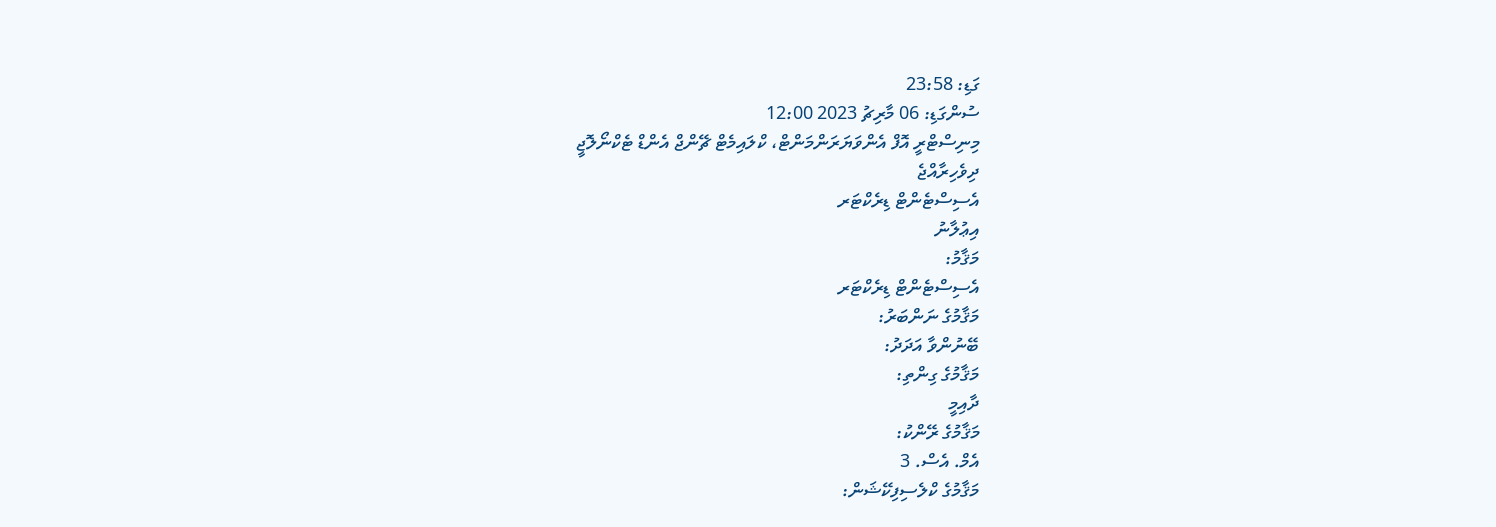ގަޑި: 23:58
ސުންގަޑި: 06 މާރިޗު 2023 12:00
މިނިސްޓްރީ އޮފް އެންވަޔަރަންމަންޓް، ކްލައިމެޓް ޗޭންޖް އެންޑް ޓެކްނޯލޮޖީ
ދިވެހިރާއްޖެ
އެސިސްޓެންޓް ޑިރެކްޓަރ
އިޢުލާނު
މަޤާމު:
އެސިސްޓެންޓް ޑިރެކްޓަރ
މަޤާމުގެ ނަންބަރު:
ބޭނުންވާ އަދަދު:
މަޤާމުގެ ގިންތި:
ދާއިމީ
މަޤާމުގެ ރޭންކު:
އެމް. އެސް. 3
މަޤާމުގެ ކްލެސިފިކޭޝަން: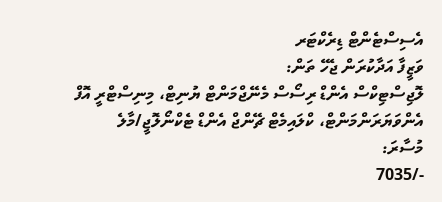އެސިސްޓެންޓް ޑިރެކްޓަރ
ވަޒީފާ އަދާކުރަން ޖެހޭ ތަން:
ލޮޖިސްޓިކްސް އެންޑް ރިސޯސް މެނޭޖްމަންޓް ޔުނިޓް، މިނިސްޓްރީ އޮފް އެންވަޔަރަންމަންޓް، ކްލައިމެޓް ޗޭންޖް އެންޑް ޓެކްނޯލޮޖީ/މާލެ
މުސާރަ:
-/7035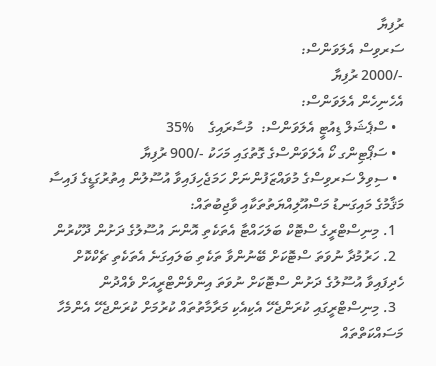ރުފިޔާ
ސަރވިސް އެލަވަންސް:
-/2000 ރުފިޔާ
އެހެނިހެން އެލަވަންސް:
  • ސްޕެޝަލް ޑިއުޓީ އެލަވަންސް:  މުސާރައިގެ    %35
  • ސަޕޯޓިންގ ކޯ އެލަވަންސްގެ ގޮތުގައި މަހަކު -/900 ރުފިޔާ
  • ސިވިލް ސަރވިސްގެ މުވައްޒަފުންނަށް ހަމަޖެހިފައިވާ އުސޫލުން އިތުރުގަޑީގެ ފައިސާ
މަޤާމުގެ މައިގަނޑު މަސްއޫލިއްޔަތުތަކާއި ވާޖިބުތައް:
  1. މިނިސްޓްރީގެ ސްޓޮކް ބަލަހައްޓާ އެތަކެތި އޮންނަ އުސޫލުގެ ދަށުން ދޫކުރުން
  2. ހަރުމުދާ ނުވަތަ ސްޓޮކަށް ބޭނުންވާ ތަކެތި ބަލައިގަނެ އެތަކެތި ޗެކްކޮށް ހެދިފައިވާ އުސޫލުގެ ދަށުން ސްޓޮކަށް ނުވަތަ އިންވެންޓްރީއަށް ވެއްދުން
  3. މިނިސްޓްރީގައި ކުރަންޖެހޭ އެކިއެކި މަރާމާތުތައް ކުރުމަށް ކުރަންޖެހޭ އެންމެހާ މަސައްކަތްތައް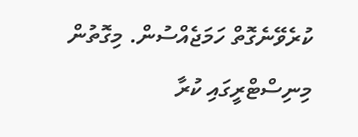ކުރެވޭނެގޮތް ހަމަޖެއްސުން. މިގޮތުން މިނިސްޓްރީގައި ކުރާ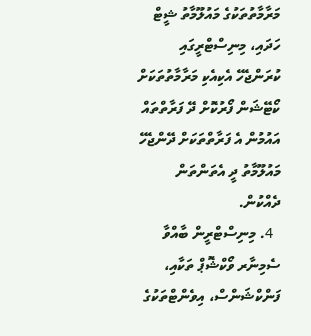މަރާމާތުތަކުގެ މައުލޫމާތު ޝީޓް ހަދައި، މިނިސްޓްރީގައި ކުރަންޖެހޭ އެކިއެކި މަރާމާތުތަކަށް ކޯޓޭޝަން ފޯރުކޮށް ދޭ ފަރާތްތައް އައުމުން އެ ފަރާތްތަކަށް ދޭންޖެހޭ މައުލޫމާތު ދީ އެތަންތަން ދެއްކުން.
  4. މިނިސްޓްރީން ބާއްވާ ސެމިނާރ ވޯކްޝޮޕް ތަކާއި، ފަންކްޝަންސް، އިވެންޓްތަކުގެ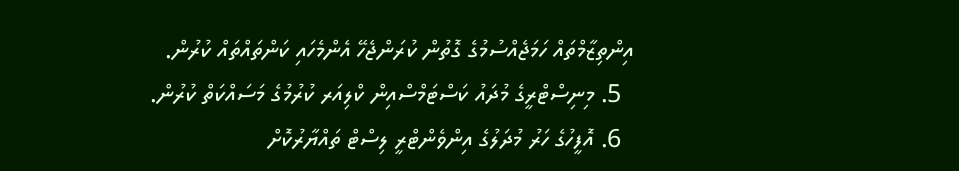އިންތިޒާމްތައް ހަމަޖެއްސުމުގެ ގޮތުން ކުރަންޖެހޭ އެންމެހައި ކަންތައްތައް ކުރުން.
  5. މިނިސްޓްރީގެ މުދައު ކަސްޓަމްސްއިން ކްލިއަރ ކުރުމުގެ މަސައްކަތް ކުރުން.
  6. އޮފީހުގެ ހަރު މުދަލުގެ އިންވެންޓްރީ ލިސްޓް ތައްޔާރުކޮށް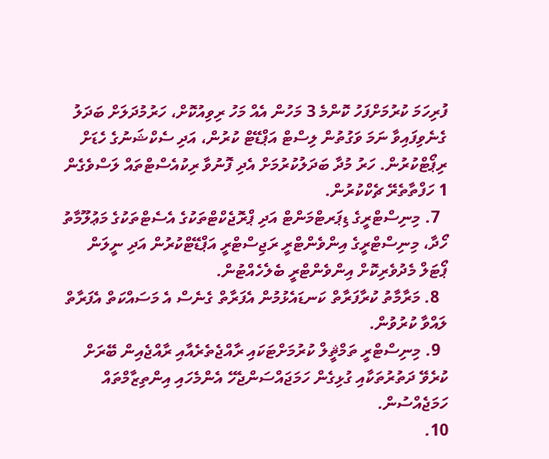ފުރިހަމަ ކުރުމަށްފަހު ކޮންމެ 3 މަހުން އެއް މަހު ރިވިއުކޮށް، ހަރުމުދަލަށް ބަދަލު ގެނެވިފައިވާ ނަމަ ވަގުތުން ލިސްޓް އަޕްޑޭޓް ކުރުން، އަދި ސެކްޝަނުގެ ހެޑަށް ރިޕޯޓްކުރުން. ހަރު މުދާ ބަދަލުކުރުމަށް އެދި ފޮނުވާ ރިކުއެސްޓްތައް ލަސްވެގެން 1 ހަފްތާތެރޭ ޗެކްކުރުން.
  7. މިނިސްޓްރީގެ ޑިޕަރޓްމަންޓް އަދި ޕްރޮޖެކްޓްތަކުގެ އެސެޓްތަކުގެ މަޢުލޫމާތު ހޯދާ، މިނިސްޓްރީގެ އިންވެންޓްރީ ރަޖިސްޓްރީ އަޕްޑޭޓްކުރުން އަދި ނީލަން ޕޯޓަލް މެދުވެރިކޮށް އިންވެންޓްރީ ބެލެހެއްޓުން.
  8. މަރާމާތު ކުރާފަރާތް ކަނޑައެޅުމުން އެފަރާތް ގެނެސް އެ މަސައްކަތް އެފަރާތް ލައްވާ ކުރުވުން.
  9. މިނިސްޓްރީ ތަމްޘީލް ކުރުމަށްޓަކައި ރާއްޖެތެރެއާއި ރާއްޖެއިން ބޭރަށް ކުރެވޭ ދަތުރުތަކާއި ގުޅިގެން ހަމަޖައްސަންޖެހޭ އެންމެހައި އިންތިޒާމްތައް ހަމަޖެއްސުން.
10.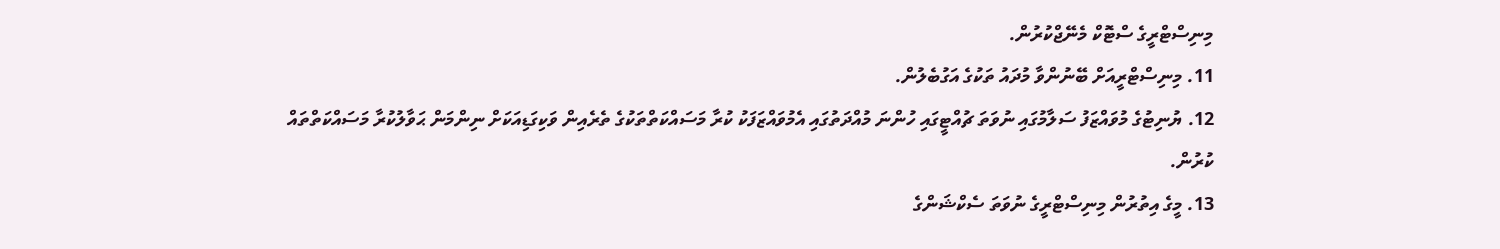މިނިސްޓްރީގެ ސްޓޮކް މެނޭޖްކުރުން.
11. މިނިސްޓްރީއަށް ބޭނުންވާ މުދައު ތަކުގެ އަގުބެލުން.
12. ޔުނިޓުގެ މުވައްޒަފު ސަލާމުގައި ނުވަތަ ޗުއްޓީގައި ހުންނަ މުއްދަތުގައި އެމުވައްޒަފަކު ކުރާ މަސައްކަތްތަކުގެ ތެރެއިން ވަކިގަޑިއަކަށް ނިންމަން ޙަވާލުކުރާ މަސައްކަތްތައް ކުރުން.
13. މީގެ އިތުރުން މިނިސްޓްރީގެ ނުވަތަ ސެކްޝަންގެ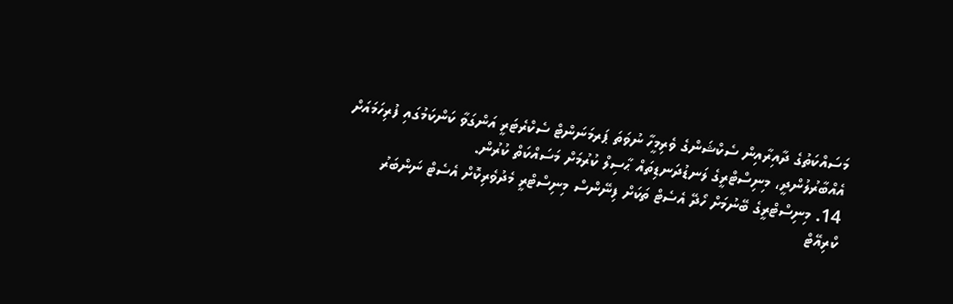މަސައްކަތުގެ ދާއިރާއިން ސެކްޝަންގެ ވެރިމީހާ ނުވަތަ ޕަރމަނަންޓް ސެކްރެޓަރީ އަންގަވާ ކަންކަމުގައި ފުރިހަމައަށް އެއްބާރުލުންދީ، މިނިސްޓްރީގެ ލަނޑުދަނޑިތައް ޙާސިލް ކުރުމަށް މަސައްކަތް ކުރުން.
14. މިނިސްޓްރީގެ ބޭނުމަށް ހޯދޭ އެސެޓް ތަކަށް ފިނޭންސް މިނިސްޓްރީ މެދުވެރިކޮށް އެސެޓް ނަންބަރު ކްރިއޭޓް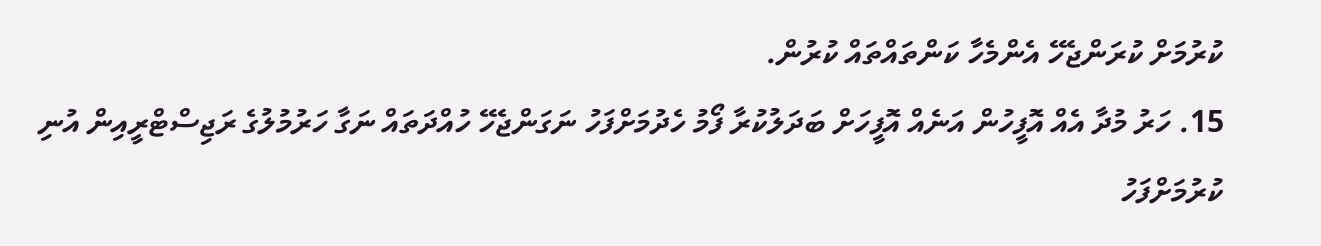ކުރުމަށް ކުރަންޖެހޭ އެންމެހާ ކަންތައްތައް ކުރުން.
15. ހަރު މުދާ އެއް އޮފީހުން އަނެއް އޮފީހަށް ބަދަލުކުރާ ފޯމު ހެދުމަށްފަހު ނަގަންޖެހޭ ހުއްދަތައް ނަގާ ހަރުމުލުގެ ރަޖިސްޓްރީއިން އުނި ކުރުމަށްފަހު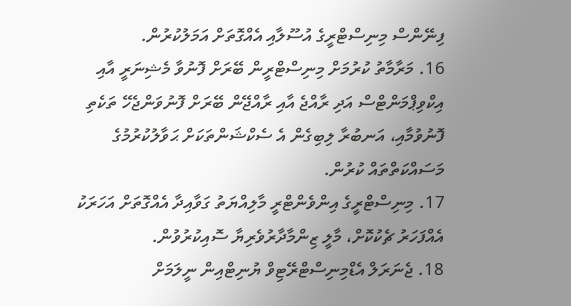ފިނޭންސް މިނިސްޓްރީގެ އުސޫލާއި އެއްގޮތަށް އަމަލުކުރުން.
16. މަރާމާތު ކުރުމަށް މިނިސްޓްރީން ބޭރަށް ފޮނުވާ މެޝިނަރީ އާއި އިކްވިޕްމަންޓްސް އަދި ރާއްޖެ އާއި ރާއްޖޭން ބޭރަށް ފޮނުވަންޖެހޭ ތަކެތި ފޮނުވުމާއި، އަނބުރާ ލިބިގެން އެ ސެކްޝަންތަކަށް ޙަވާލުކުރުމުގެ މަސައްކަތްތައް ކުރުން.
17. މިނިސްޓްރީގެ އިންވެންޓްރީ މާލިއްޔަތު ގަވާއިދާ އެއްގޮތަށް އަހަރަކު އެއްފަހަރު ޗެކުކޮށް، މާލީ ޒިންމާދާރުވެރިޔާ ސޮއިކުރުވުން.
18. ޖެނަރަލް އެޑްމިނިސްޓްރޭޓިވް ޔުނިޓްއިން ނީލަމަށް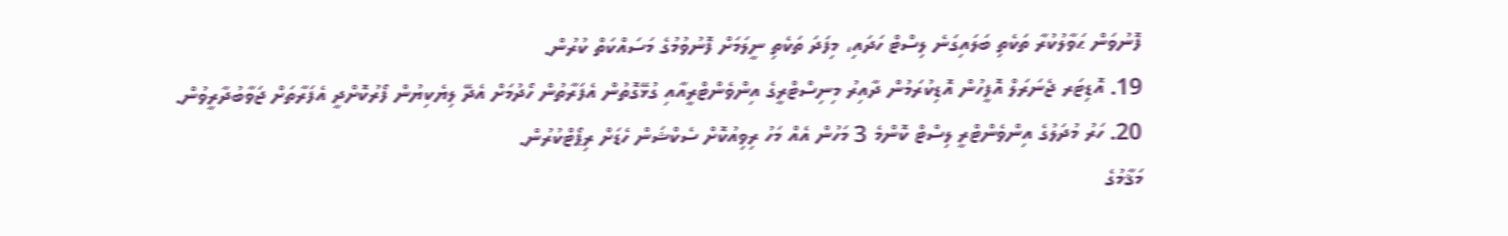ފޮނުވަން ޙަވާލުކުރާ ތަކެތި ބަލައިގަނެ ލިސްޓް ހަދައި، މިފަދަ ތަކެތި ނީލަމަށް ފޮނުވުމުގެ މަސައްކަތް ކުރުން.
19. އޮޑިޓަރ ޖެނަރަލް އޮފީހުން އޮޑިކުރަމުން ދާއިރު މިނިސްޓްރީގެ އިންވެންޓްރީއާއި ގުޅޭގޮތުން އެފަރާތުން ހޯދުމަށް އެދޭ ލިޔެކިޔުން ފޯރުކޮށްދީ އެފަރާތަށް ޖަވާބުދާރީވުން.
20. ހަރު މުދަލުގެ އިންވެންޓްރީ ލިސްޓް ކޮންމެ 3 މަހުން އެއް މަހު ރިވިއުކޮށް ސެކްޝަން ހެޑަށް ރިޕޯޓްކުރުން.
މަޤާމުގެ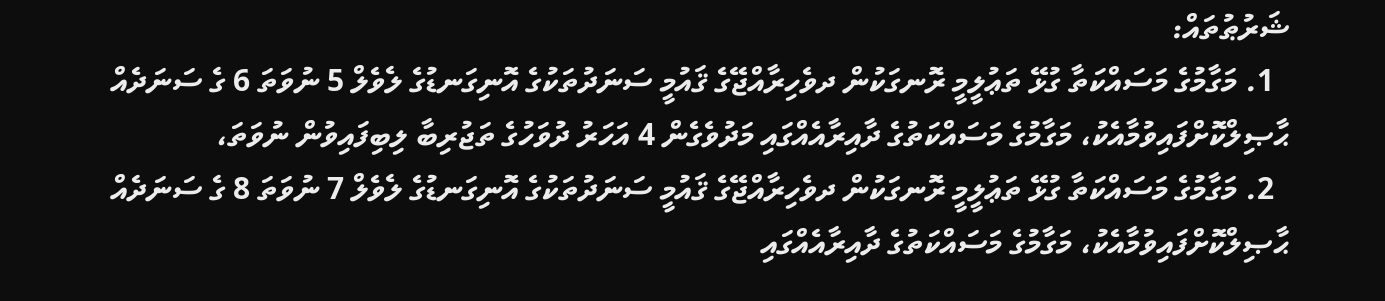ޝަރުޠުތައް:
  1. މަގާމުގެ މަސައްކަތާ ގުޅޭ ތަޢުލީމީ ރޮނގަކުން ދވެހިރާއްޖޭގެ ޤައުމީ ސަނަދުތަކުގެ އޮނިގަނޑުގެ ލެވެލް 5 ނުވަތަ 6 ގެ ސަނަދެއް ޙާޞިލްކޮށްފައިވުމާއެކު، މަގާމުގެ މަސައްކަތުގެ ދާއިރާއެއްގައި މަދުވެގެން 4 އަހަރު ދުވަހުގެ ތަޖުރިބާ ލިބިފައިވުން ނުވަތަ،
  2. މަގާމުގެ މަސައްކަތާ ގުޅޭ ތަޢުލީމީ ރޮނގަކުން ދވެހިރާއްޖޭގެ ޤައުމީ ސަނަދުތަކުގެ އޮނިގަނޑުގެ ލެވެލް 7 ނުވަތަ 8 ގެ ސަނަދެއް ޙާޞިލްކޮށްފައިވުމާއެކު، މަގާމުގެ މަސައްކަތުގެ ދާއިރާއެއްގައި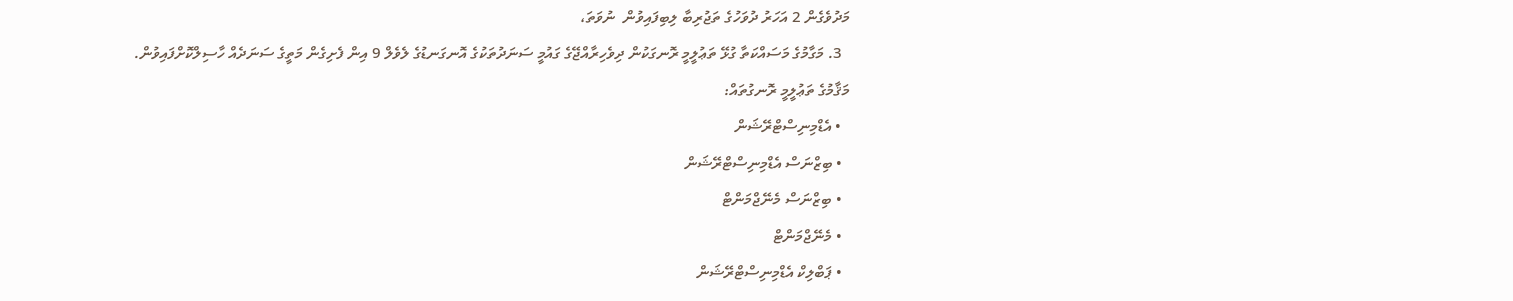މަދުވެގެން 2 އަހަރު ދުވަހުގެ ތަޖުރިބާ ލިބިފައިވުން  ނުވަތަ،
  3. މަގާމުގެ މަސައްކަތާ ގުޅޭ ތަޢުލީމީ ރޮނގަކުން ދިވެހިރާއްޖޭގެ ގައުމީ ސަނަދުތަކުގެ އޮނގަނޑުގެ ލެވެލް 9 އިން ފެށިގެން މަތީގެ ސަނަދެއް ހާސިލްކޮށްފައިވުން.
މަޤާމުގެ ތަޢުލީމީ ރޮނގުތައް:
  • އެޑްމިނިސްޓްރޭޝަން
  • ބިޒްނަސް އެޑްމިނިސްޓްރޭޝަން
  • ބިޒްނަސް މެނޭޖްމަންޓް
  • މެނޭޖްމަންޓް
  • ޕަބްލިކް އެޑްމިނިސްޓްރޭޝަން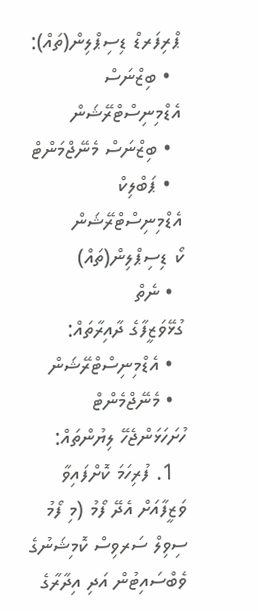ޕްރިފަރޑް ޑިސިޕްލިން(ތައް):
  • ބިޒްނަސް އެޑްމިނިސްޓްރޭޝަން
  • ބިޒްނަސް މެނޭޖްމަންޓް
  • ޕަބްލިކް އެޑްމިނިސްޓްރޭޝަން
ކޯ ޑިސިޕްލިން(ތައް)
  • ނެތް
ގުޅޭވަޒީފާގެ ދާއިރާތައް:
  • އެޑްމިނިސްޓްރޭޝަން
  • މެނޭޖްމެންޓް
ހުށަހަޅަންޖެހޭ ލިޔުންތައް:
  1. ފުރިހަމަ ކޮށްފައިވާ ވަޒީފާއަށް އެދޭ ފޯމު (މި ފޯމު ސިވިލް ސަރވިސް ކޮމިޝަނުގެ ވެބްސައިޓުން އަދި އިދާރާގެ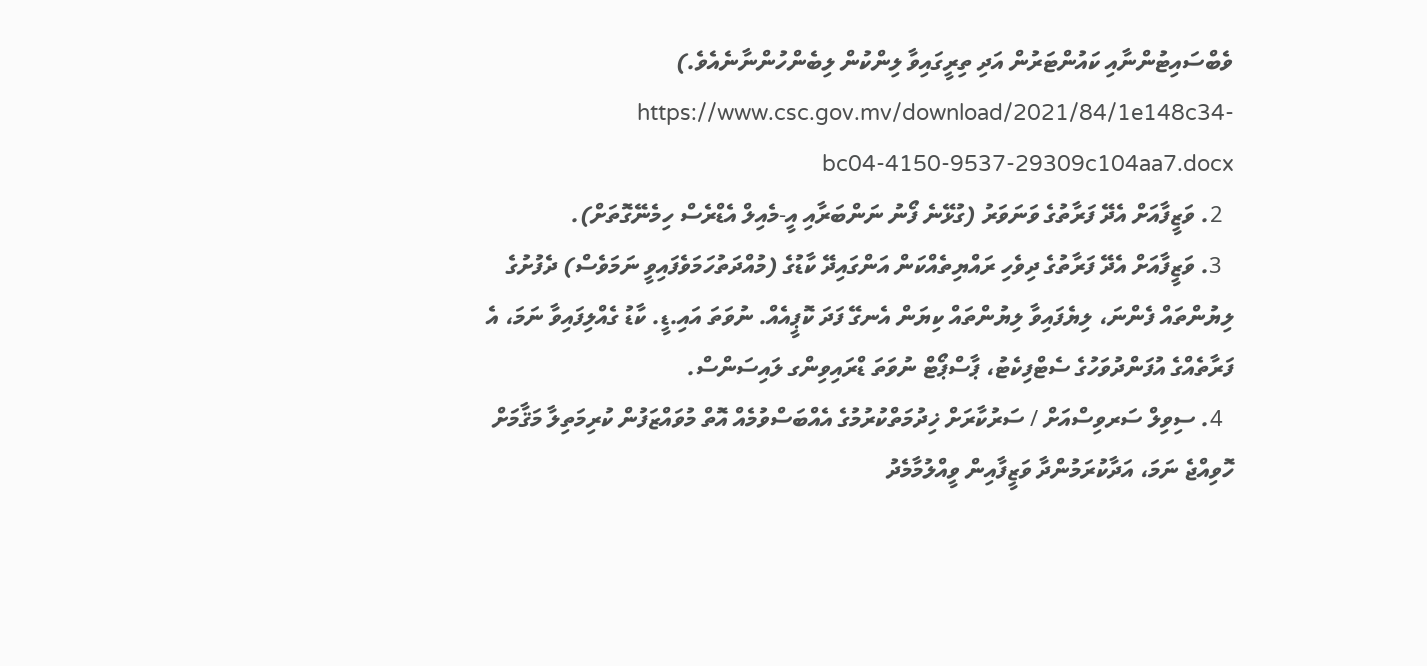ވެބްސައިޓުންނާއި ކައުންޓަރުން އަދި ތިރީގައިވާ ލިންކުން ލިބެންހުންނާނެއެވެ.)  https://www.csc.gov.mv/download/2021/84/1e148c34-bc04-4150-9537-29309c104aa7.docx
  2. ވަޒީފާއަށް އެދޭ ފަރާތުގެ ވަނަވަރު (ގުޅޭނެ ފޯނު ނަންބަރާއި އީ-މެއިލް އެޑްރެސް ހިމެނޭގޮތަށް).
  3. ވަޒީފާއަށް އެދޭ ފަރާތުގެ ދިވެހި ރައްޔިތެއްކަން އަންގައިދޭ ކާޑުގެ (މުއްދަތުހަމަވެފައިވީ ނަމަވެސް) ދެފުށުގެ ލިޔުންތައް ފެންނަ، ލިޔެފައިވާ ލިޔުންތައް ކިޔަން އެނގޭ ފަދަ ކޮޕީއެއް. ނުވަތަ އައި.ޑީ. ކާޑު ގެއްލިފައިވާ ނަމަ، އެ ފަރާތެއްގެ އުފަންދުވަހުގެ ސެޓްފިކެޓު، ޕާސްޕޯޓް ނުވަތަ ޑްރައިވިންގ ލައިސަންސް.
  4. ސިވިލް ސަރވިސްއަށް / ސަރުކާރަށް ޚިދުމަތްކުރުމުގެ އެއްބަސްވުމެއް އޮތް މުވައްޒަފުން ކުރިމަތިލާ މަޤާމަށް ހޮވިއްޖެ ނަމަ، އަދާކުރަމުންދާ ވަޒީފާއިން ވީއްލުމާމެދު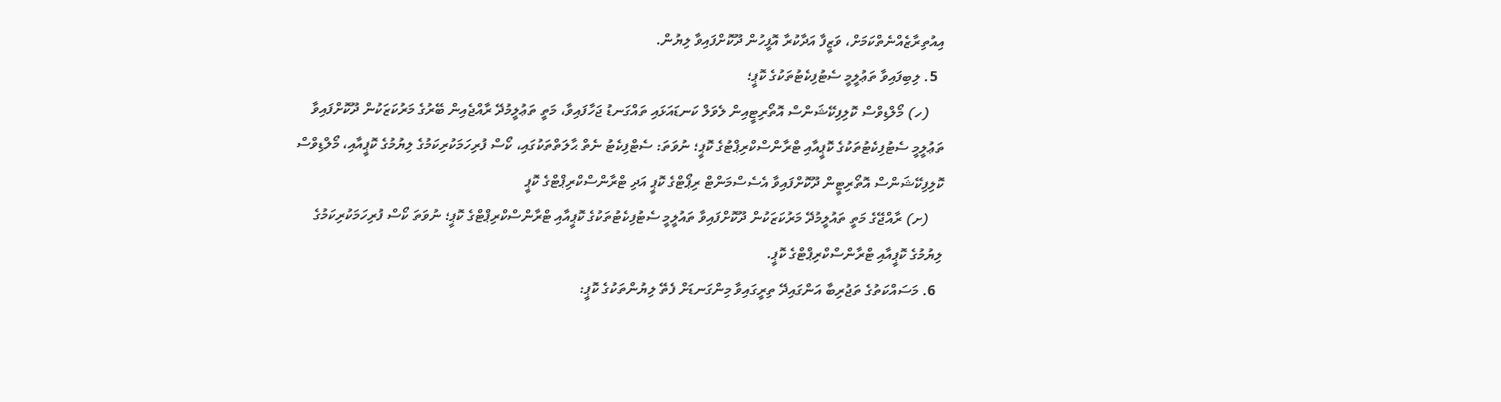އިއުތިރާޒެއްނެތްކަމަށް، ވަޒީފާ އަދާކުރާ އޮފީހުން ދޫކޮށްފައިވާ ލިޔުން.
  5. ލިބިފައިވާ ތަޢުލީމީ ސެޓުފިކެޓުތަކުގެ ކޮޕީ؛
    (ހ) މޯލްޑިވްސް ކޮލިފިކޭޝަންސް އޮތޯރިޓީއިން ލެވަލް ކަނޑައަޅައި ތައްގަނޑު ޖަހާފައިވާ، މަތީ ތަޢުލީމުދޭ ރާއްޖެއިން ބޭރުގެ މަރުކަޒަކުން ދޫކޮށްފައިވާ ތަޢުލީމީ ސެޓުފިކެޓުތަކުގެ ކޮޕީއާއި ޓްރާންސްކްރިޕްޓުގެ ކޮޕީ؛ ނުވަތަ: ސެޓްފިކެޓު ނެތް ޙާލަތްތަކުގައި، ކޯސް ފުރިހަމަކުރިކަމުގެ ލިޔުމުގެ ކޮޕީއާއި، މޯލްޑިވްސް ކޮލިފިކޭޝަންސް އޮތޯރިޓީން ދޫކޮށްފައިވާ އެސެސްމަންޓް ރިޕޯޓްގެ ކޮޕީ އަދި ޓްރާންސްކްރިޕްޓްގެ ކޮޕީ
    (ށ) ރާއްޖޭގެ މަތީ ތައުލީމުދޭ މަރުކަޒަކުން ދޫކޮށްފައިވާ ތައުލީމީ ސެޓުފިކެޓުތަކުގެ ކޮޕީއާއި ޓްރާންސްކްރިޕްޓްގެ ކޮޕީ؛ ނުވަތަ ކޯސް ފުރިހަމަކުރިކަމުގެ ލިޔުމުގެ ކޮޕީއާއި ޓްރާންސްކްރިޕްޓްގެ ކޮޕީ.
  6. މަސައްކަތުގެ ތަޖުރިބާ އަންގައިދޭ ތިރީގައިވާ މިންގަނޑަށް ފެތޭ ލިޔުންތަކުގެ ކޮޕީ: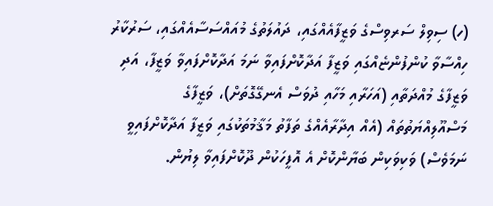(ހ) ސިވިލް ސަރވިސްގެ ވަޒީފާއެއްގައި، ދައުލަތުގެ މުއައްސަސާއެއްގައި، ސަރުކާރު ހިއްސާވާ ކުންފުންޏެއްގައި ވަޒީފާ އަދާކޮށްފައިވާ ނަމަ އަދާކޮށްފައިވާ ވަޒީފާ، އަދި ވަޒީފާގެ މުއްދަތާއި (އަހަރާއި މަހާއި ދުވަސް އެނގޭގޮތަށް)، ވަޒީފާގެ މަސްއޫލިއްޔަތުތައް (އެއް އިދާރާއެއްގެ ތަފާތު މަޤާމުތަކުގައި ވަޒީފާ އަދާކޮށްފައިވީ ނަމަވެސް) ވަކިވަކިން ބަޔާންކޮށް އެ އޮފީހަކުން ދޫކޮށްފައިވާ ލިޔުން.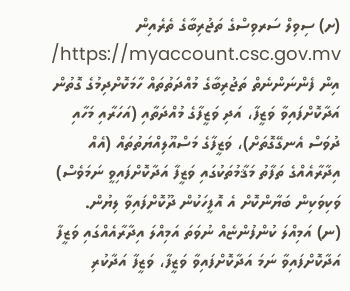(ށ) ސިވިލް ސަރވިސްގެ ތަޖުރިބާގެ ތެރެއިން https://myaccount.csc.gov.mv/ އިން ފެންނަންނެތް ތަޖުރިބާގެ މުއްދަތުތައް ހާމަކޮށްދިމުގެ ގޮތުން އަދާކޮށްފައިވާ ވަޒީފާ، އަދި ވަޒީފާގެ މުއްދަތާއި (އަހަރާއި މަހާއި ދުވަސް އެނގޭގޮތަށް)، ވަޒީފާގެ މަސްއޫލިއްޔަތުތައް (އެއް އިދާރާއެއްގެ ތަފާތު މަޤާމުތަކުގައި ވަޒީފާ އަދާކޮށްފައިވީ ނަމަވެސް) ވަކިވަކިން ބަޔާންކޮށް އެ އޮފީހަކުން ދޫކޮށްފައިވާ ލިޔުން.
(ނ) އަމިއްލަ ކުންފުންޏެއް ނުވަތަ އަމިއްލަ އިދާރާއެއްގައި ވަޒީފާ އަދާކޮށްފައިވާ ނަމަ އަދާކޮށްފައިވާ ވަޒީފާ، ވަޒީފާ އަދާކުރި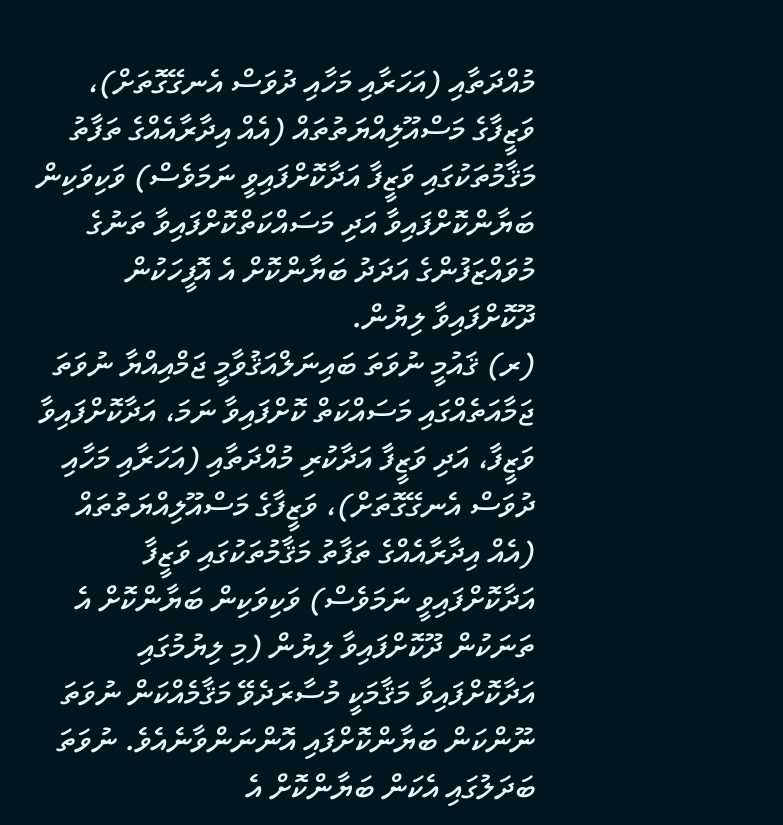މުއްދަތާއި (އަހަރާއި މަހާއި ދުވަސް އެނގޭގޮތަށް)، ވަޒީފާގެ މަސްއޫލިއްޔަތުތައް (އެއް އިދާރާއެއްގެ ތަފާތު މަޤާމުތަކުގައި ވަޒީފާ އަދާކޮށްފައިވީ ނަމަވެސް) ވަކިވަކިން ބަޔާންކޮށްފައިވާ އަދި މަސައްކަތްކޮށްފައިވާ ތަނުގެ މުވައްޒަފުންގެ އަދަދު ބަޔާންކޮށް އެ އޮފީހަކުން ދޫކޮށްފައިވާ ލިޔުން.
(ރ) ޤައުމީ ނުވަތަ ބައިނަލްއަޤުވާމީ ޖަމްއިއްޔާ ނުވަތަ ޖަމާއަތެއްގައި މަސައްކަތް ކޮށްފައިވާ ނަމަ، އަދާކޮށްފައިވާ ވަޒީފާ، އަދި ވަޒީފާ އަދާކުރި މުއްދަތާއި (އަހަރާއި މަހާއި ދުވަސް އެނގޭގޮތަށް)، ވަޒީފާގެ މަސްއޫލިއްޔަތުތައް (އެއް އިދާރާއެއްގެ ތަފާތު މަޤާމުތަކުގައި ވަޒީފާ އަދާކޮށްފައިވީ ނަމަވެސް) ވަކިވަކިން ބަޔާންކޮށް އެ ތަނަކުން ދޫކޮށްފައިވާ ލިޔުން (މި ލިޔުމުގައި އަދާކޮށްފައިވާ މަޤާމަކީ މުސާރަދެވޭ މަޤާމެއްކަން ނުވަތަ ނޫންކަން ބަޔާންކޮށްފައި އޮންނަންވާނެއެވެ. ނުވަތަ ބަދަލުގައި އެކަން ބަޔާންކޮށް އެ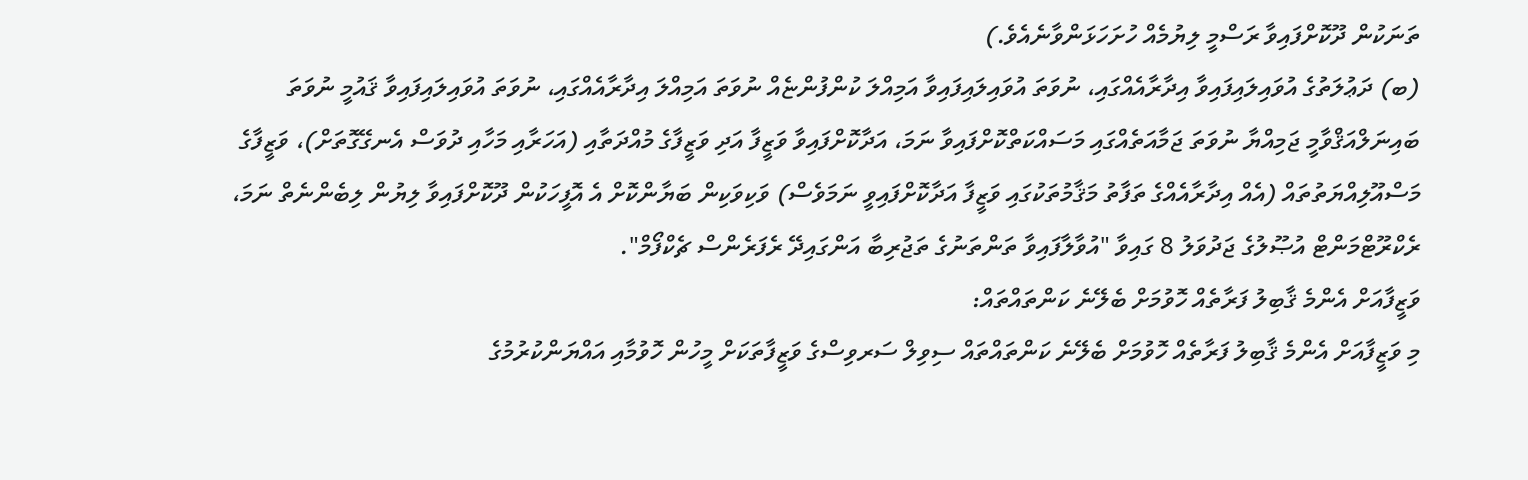ތަނަކުން ދޫކޮށްފައިވާ ރަސްމީ ލިޔުމެއް ހުށަހަޅަންވާނެއެވެ.)
(ބ) ދަޢުލަތުގެ އުވައިލައިފައިވާ އިދާރާއެއްގައި، ނުވަތަ އުވައިލައިފައިވާ އަމިއްލަ ކުންފުންޏެއް ނުވަތަ އަމިއްލަ އިދާރާއެއްގައި، ނުވަތަ އުވައިލައިފައިވާ ޤައުމީ ނުވަތަ ބައިނަލްއަޤްވާމީ ޖަމިއްޔާ ނުވަތަ ޖަމާއަތެއްގައި މަސައްކަތްކޮށްފައިވާ ނަމަ، އަދާކޮށްފައިވާ ވަޒީފާ އަދި ވަޒީފާގެ މުއްދަތާއި (އަހަރާއި މަހާއި ދުވަސް އެނގޭގޮތަށް)، ވަޒީފާގެ މަސްއޫލިއްޔަތުތައް (އެއް އިދާރާއެއްގެ ތަފާތު މަޤާމުތަކުގައި ވަޒީފާ އަދާކޮށްފައިވީ ނަމަވެސް) ވަކިވަކިން ބަޔާންކޮށް އެ އޮފީހަކުން ދޫކޮށްފައިވާ ލިޔުން ލިބެންނެތް ނަމަ، ރެކްރޫޓްމަންޓް އުޞޫލުގެ ޖަދުވަލު 8 ގައިވާ "އުވާލާފައިވާ ތަންތަނުގެ ތަޖުރިބާ އަންގައިދޭ ރެފަރެންސް ޗެކްފޯމް".
ވަޒީފާއަށް އެންމެ ޤާބިލު ފަރާތެއް ހޮވުމަށް ބެލޭނެ ކަންތައްތައް:
މި ވަޒީފާއަށް އެންމެ ޤާބިލު ފަރާތެއް ހޮވުމަށް ބެލޭނެ ކަންތައްތައް ސިވިލް ސަރވިސްގެ ވަޒީފާތަކަށް މީހުން ހޮވުމާއި އައްޔަންކުރުމުގެ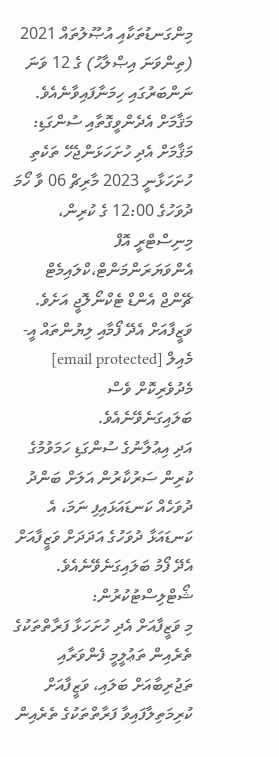މިންގަނޑުތަކާއި އުޞޫލުތައް 2021 (ތިންވަނަ އިޞްލާޙު) ގެ 12 ވަނަ ނަންބަރުގައި ހިމަނާފައިވާނެއެވެ.
މަޤާމަށް އެދެންވީގޮތާއި ސުންގަޑި:
މަޤާމަށް އެދި ހުށަހަޅަންޖެހޭ ތަކެތި ހުށަހަޅާނީ 2023 މާރިޗް 06 ވާ ހޯމަ ދުވަހުގެ 12:00 ގެ ކުރިން، މިނިސްޓްރީ އޮފް އެންވަޔަރަންމަންޓް،ކްލައިމެޓް ޗޭންޖް އެންޑް ޓެކްނޯލޮޖީ އަށެވެ. ވަޒީފާއަށް އެދޭ ފޯމާއި ލިޔުންތައް އީ-މެއިލް [email protected] މެދުވެރިކޮށް ވެސް ބަލައިގަނެވޭނެއެވެ.
އަދި އިޢުލާނުގެ ސުންގަޑި ހަމަވުމުގެ ކުރިން ސަރުކާރުން އަލަށް ބަންދު ދުވަހެއް ކަނޑައަޅައިފި ނަމަ، އެ ކަނޑައަޅާ ދުވަހުގެ އަދަދަށް ވަޒީފާއަށް އެދޭ ފޯމު ބަލައިގަނެވޭނެއެވެ.
ޝޯޓްލިސްޓުކުރުން:
މި ވަޒީފާއަށް އެދި ހުށަހަޅާ ފަރާތްތަކުގެ ތެރެއިން ތަޢުލީމީ ފެންވަރާއި ތަޖުރިބާއަށް ބަލައި، ވަޒީފާއަށް ކުރިމަތިލާފައިވާ ފަރާތްތަކުގެ ތެރެއިން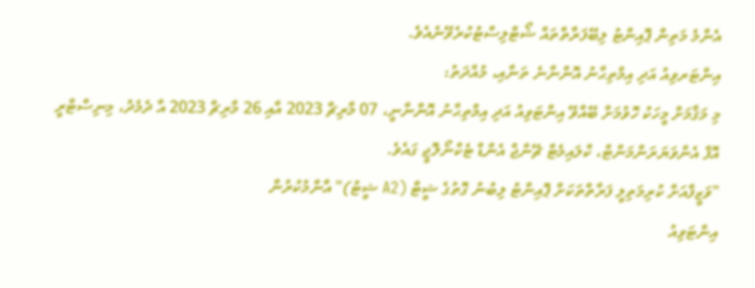އެންމެ މަތިން ޕޮއިންޓު ލިބޭފަރާތްތައް ޝޯޓްލިސްޓުކުރެވޭނެއެވެ.
އިންޓަރވިއު އަދި އިމްތިޙާނު އޮންނާނެ ތަނާއި، މުއްދަތު:
މި މަޤާމަށް މީހަކު ހޮވުމަށް ބޭއްވޭ އިންޓަވިއު އަދި އިމްތިޙާނު އޮންނާނީ، 07 މާރިޗް 2023 އާއި 26 މާރިޗް 2023 އާ ދެމެދު، މިނިސްޓްރީ އޮފް އެންވަޔަރަންމަންޓް، ކްލައިމެޓް ޗޭންޖް އެންޑް ޓެކްނޯލޮޖީ ގައެވެ.
"ވަޒީފާއަށް ކުރިމަތިލީ ފަރާތްތަކަށް ޕޮއިންޓު ލިބުނު ގޮތުގެ ޝީޓް (A2 ޝީޓު)" އާންމުކުރުން
އިންޓަވިއު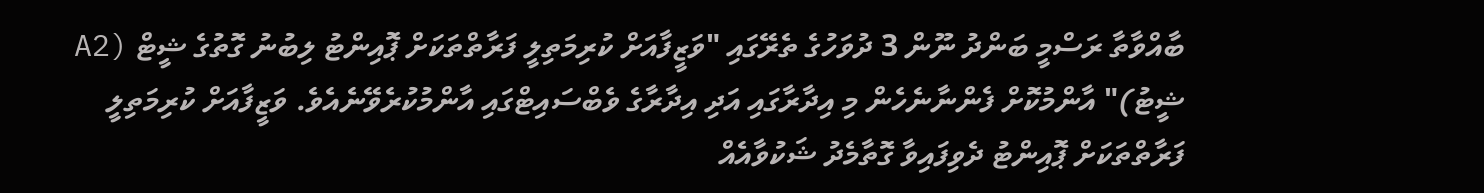ބާއްވާތާ ރަސްމީ ބަންދު ނޫން 3 ދުވަހުގެ ތެރޭގައި "ވަޒީފާއަށް ކުރިމަތިލީ ފަރާތްތަކަށް ޕޮއިންޓު ލިބުނު ގޮތުގެ ޝީޓް (A2 ޝީޓު)" އާންމުކޮށް ފެންނާނެހެން މި އިދާރާގައި އަދި އިދާރާގެ ވެބްސައިޓްގައި އާންމުކުރެވޭނެއެވެ. ވަޒީފާއަށް ކުރިމަތިލީ ފަރާތްތަކަށް ޕޮއިންޓު ދެވިފައިވާ ގޮތާމެދު ޝަކުވާއެއް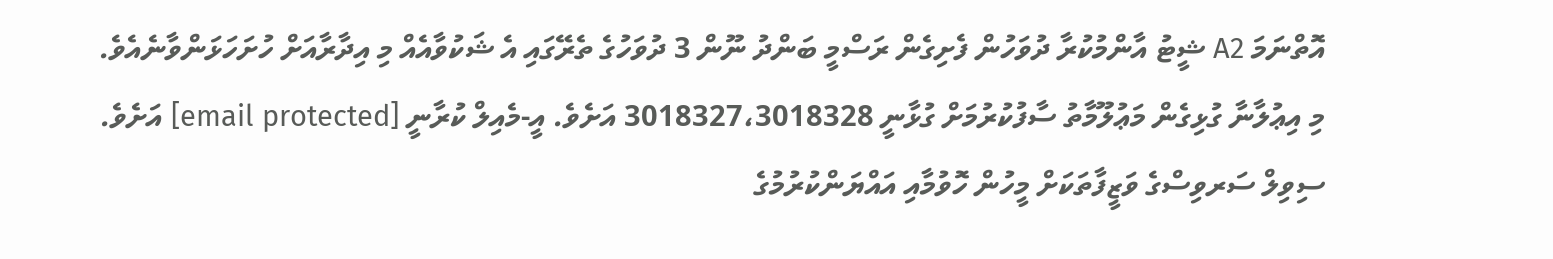އޮތްނަމަ A2 ޝީޓު އާންމުކުރާ ދުވަހުން ފެށިގެން ރަސްމީ ބަންދު ނޫން 3 ދުވަހުގެ ތެރޭގައި އެ ޝަކުވާއެއް މި އިދާރާއަށް ހުށަހަޅަންވާނެއެވެ.
މި އިޢުލާނާ ގުޅިގެން މަޢުލޫމާތު ސާފުކުރުމަށް ގުޅާނީ 3018327،3018328 އަށެވެ. އީ-މެއިލް ކުރާނީ [email protected] އަށެވެ.
ސިވިލް ސަރވިސްގެ ވަޒީފާތަކަށް މީހުން ހޮވުމާއި އައްޔަންކުރުމުގެ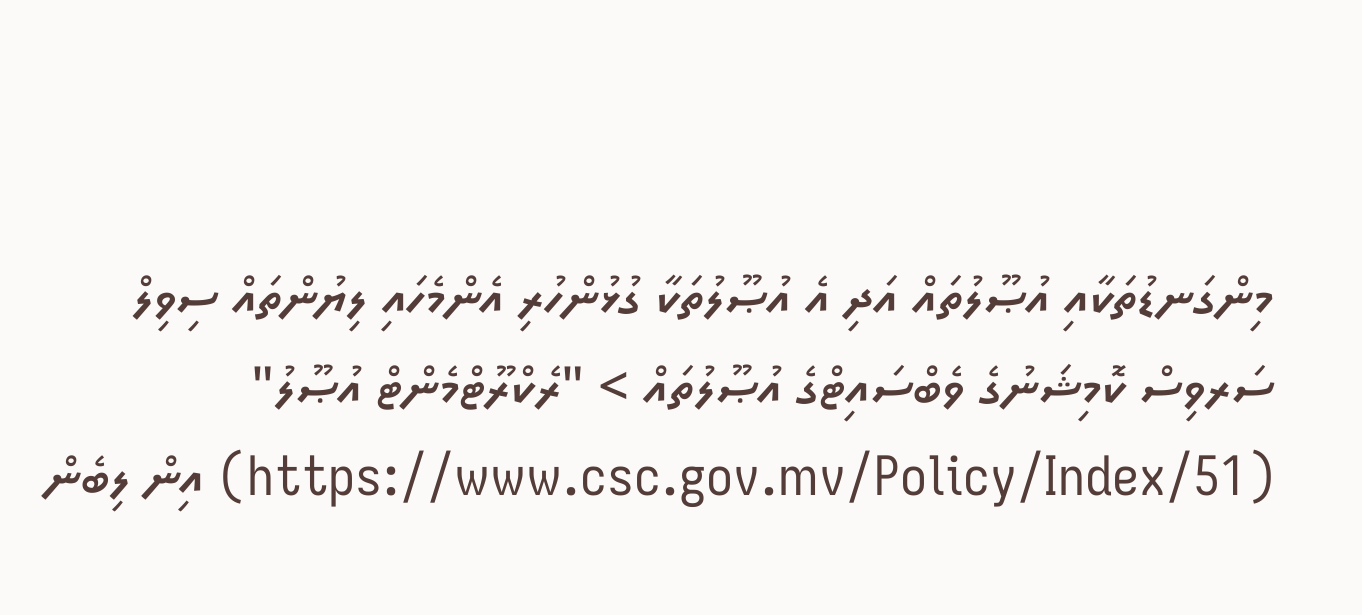މިންގަނޑުތަކާއި އުޞޫލުތައް އަދި އެ އުޞޫލުތަކާ ގުޅުންހުރި އެންމެހައި ލިޔުންތައް ސިވިލް ސަރވިސް ކޮމިޝަނުގެ ވެބްސައިޓްގެ އުޞޫލުތައް > "ރެކްރޫޓްމެންޓް އުޞޫލު" (https://www.csc.gov.mv/Policy/Index/51) އިން ލިބެން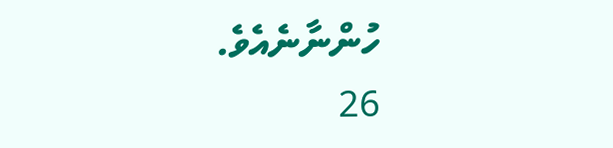ހުންނާނެއެވެ.
26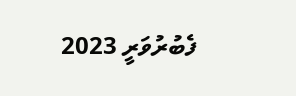ފެބުރުވަރީ 2023